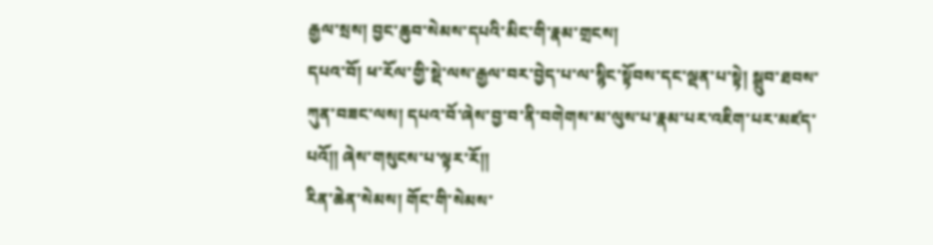རྒྱལ་སྲས། བྱང་ཆུབ་སེམས་དཔའི་མིང་གི་རྣམ་གྲངས།
དཔའ་བོ། ཕ་རོལ་གྱི་སྡེ་ལས་རྒྱལ་བར་བྱེད་པ་ལ་སྙིང་སྟོབས་དང་ལྡན་པ་སྟེ། སྒྲུབ་ཐབས་ཀུན་བཟང་ལས། དཔའ་བོ་ཞེས་བྱ་བ་ནི་བགེགས་མ་ལུས་པ་རྣམ་པར་འཇིག་པར་མཛད་པའོ༎ ཞེས་གསུངས་པ་ལྟར་རོ༎
རིན་ཆེན་སེམས། གོང་གི་སེམས་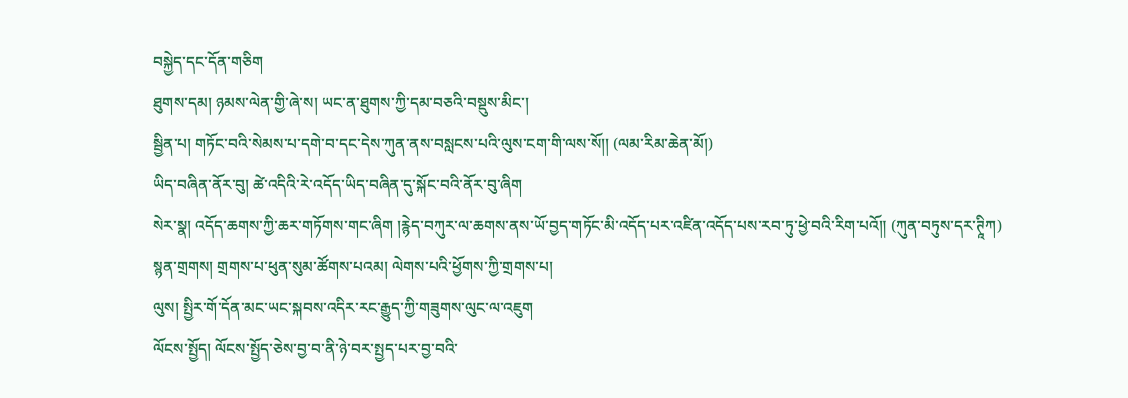བསྐྱེད་དང་དོན་གཅིག
ཐུགས་དམ། ཉམས་ལེན་གྱི་ཞེ་ས། ཡང་ན་ཐུགས་ཀྱི་དམ་བཅའི་བསྡུས་མིང་།
སྦྱིན་པ། གཏོང་བའི་སེམས་པ་དགེ་བ་དང་དེས་ཀུན་ནས་བསླངས་པའི་ལུས་ངག་གི་ལས་སོ།། (ལམ་རིམ་ཆེན་མོ།)
ཡིད་བཞིན་ནོར་བུ། ཚེ་འདིའི་རེ་འདོད་ཡིད་བཞིན་དུ་སྐོང་བའི་ནོར་བུ་ཞིག
སེར་སྣ། འདོད་ཆགས་ཀྱི་ཆར་གཏོགས་གང་ཞིག །རྙེད་བཀུར་ལ་ཆགས་ནས་ཡོ་བྱད་གཏོང་མི་འདོད་པར་འཛིན་འདོད་པས་རབ་ཏུ་ཕྱེ་བའི་རིག་པའོ༎ (ཀུན་བཏུས་དར་ཊཱིཀ)
སྙན་གྲགས། གྲགས་པ་ཕུན་སུམ་ཚོགས་པའམ། ལེགས་པའི་ཕྱོགས་ཀྱི་གྲགས་པ།
ལུས། སྤྱིར་གོ་དོན་མང་ཡང་སྐབས་འདིར་རང་རྒྱུད་ཀྱི་གཟུགས་ལུང་ལ་འཇུག
ལོངས་སྤྱོད། ལོངས་སྤྱོད་ཅེས་བྱ་བ་ནི་ཉེ་བར་སྤྱད་པར་བྱ་བའི་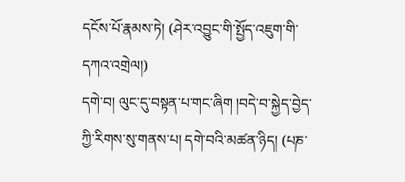དངོས་པོ་རྣམས་ཏེ། (ཤེར་འབྱུང་གི་སྤྱོད་འཇུག་གི་དཀའ་འགྲེལ།)
དགེ་བ། ལུང་དུ་བསྟན་པ་གང་ཞིག །བདེ་བ་སྐྱེད་བྱེད་ཀྱི་རིགས་སུ་གནས་པ། དགེ་བའི་མཚན་ཉིད། (པཎ་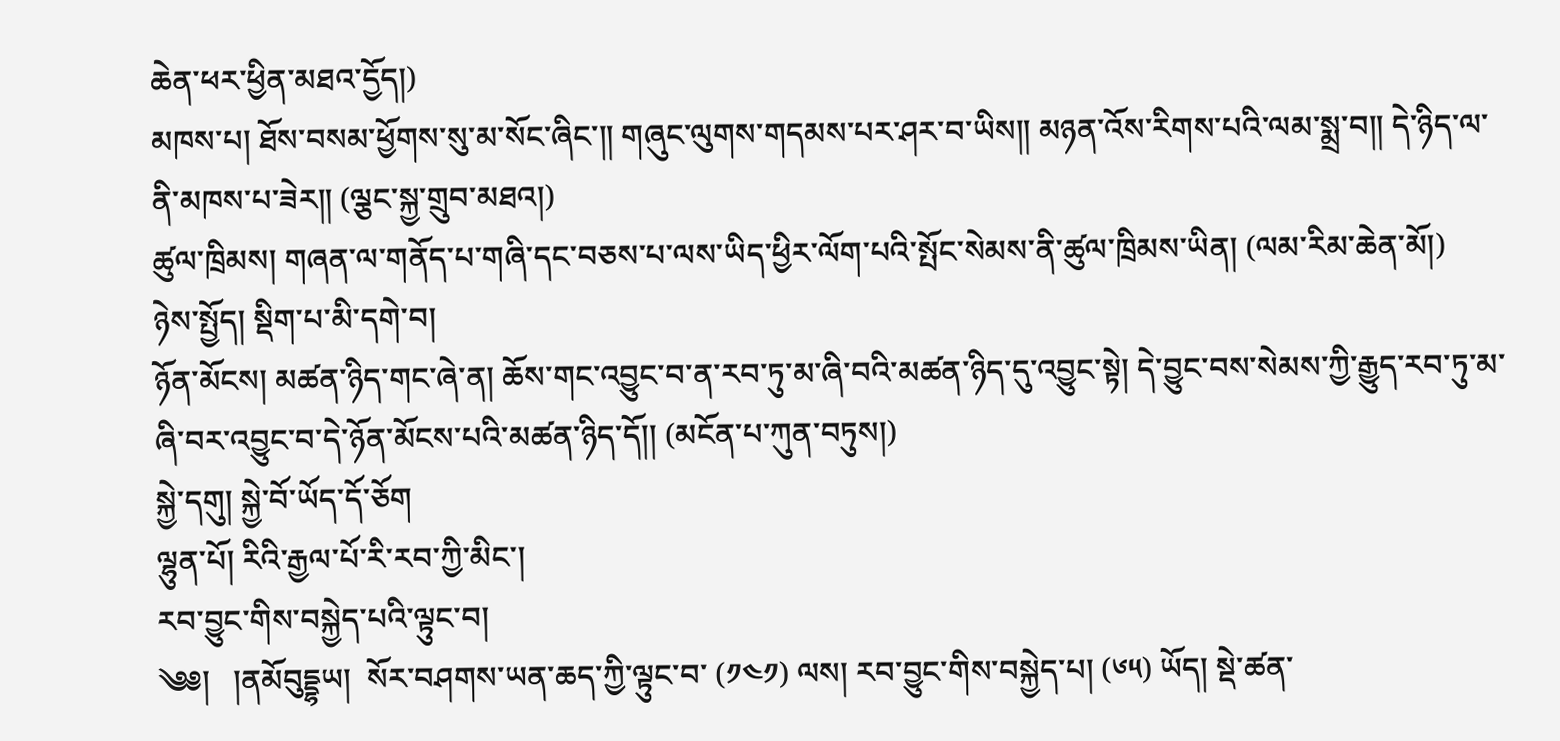ཆེན་ཕར་ཕྱིན་མཐའ་དྱོད།)
མཁས་པ། ཐོས་བསམ་ཕྱོགས་སུ་མ་སོང་ཞིང་༎ གཞུང་ལུགས་གདམས་པར་ཤར་བ་ཡིས༎ མཉན་འོས་རིགས་པའི་ལམ་སྨྲ་བ༎ དེ་ཉིད་ལ་ནི་མཁས་པ་ཟེར༎ (ལྕང་སྐྱ་གྲུབ་མཐའ།)
ཚུལ་ཁྲིམས། གཞན་ལ་གནོད་པ་གཞི་དང་བཅས་པ་ལས་ཡིད་ཕྱིར་ལོག་པའི་སྤོང་སེམས་ནི་ཚུལ་ཁྲིམས་ཡིན། (ལམ་རིམ་ཆེན་མོ།)
ཉེས་སྤྱོད། སྡིག་པ་མི་དགེ་བ།
ཉོན་མོངས། མཚན་ཉིད་གང་ཞེ་ན། ཆོས་གང་འབྱུང་བ་ན་རབ་ཏུ་མ་ཞི་བའི་མཚན་ཉིད་དུ་འབྱུང་སྟེ། དེ་བྱུང་བས་སེམས་ཀྱི་རྒྱུད་རབ་ཏུ་མ་ཞི་བར་འབྱུང་བ་དེ་ཉོན་མོངས་པའི་མཚན་ཉིད་དོ།། (མངོན་པ་ཀུན་བཏུས།)
སྐྱེ་དགུ། སྐྱེ་བོ་ཡོད་དོ་ཅོག
ལྷུན་པོ། རིའི་རྒྱལ་པོ་རི་རབ་ཀྱི་མིང་།
རབ་བྱུང་གིས་བསྐྱེད་པའི་ལྟུང་བ།
༄༅།   །ནམོབུདྡྷཡ།  སོར་བཤགས་ཡན་ཆད་ཀྱི་ལྟུང་བ་ (༡༤༡) ལས། རབ་བྱུང་གིས་བསྐྱེད་པ། (༦༥) ཡོད། སྡེ་ཚན་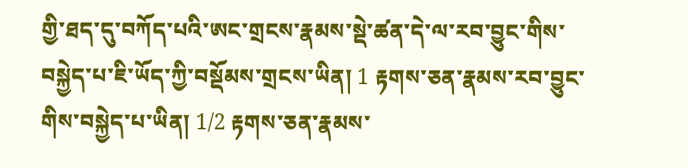གྱི་ཐད་དུ་བཀོད་པའི་ཨང་གྲངས་རྣམས་སྡེ་ཚན་དེ་ལ་རབ་བྱུང་གིས་བསྐྱེད་པ་ཇི་ཡོད་ཀྱི་བསྡོམས་གྲངས་ཡིན། 1 རྟགས་ཅན་རྣམས་རབ་བྱུང་གིས་བསྐྱེད་པ་ཡིན། 1/2 རྟགས་ཅན་རྣམས་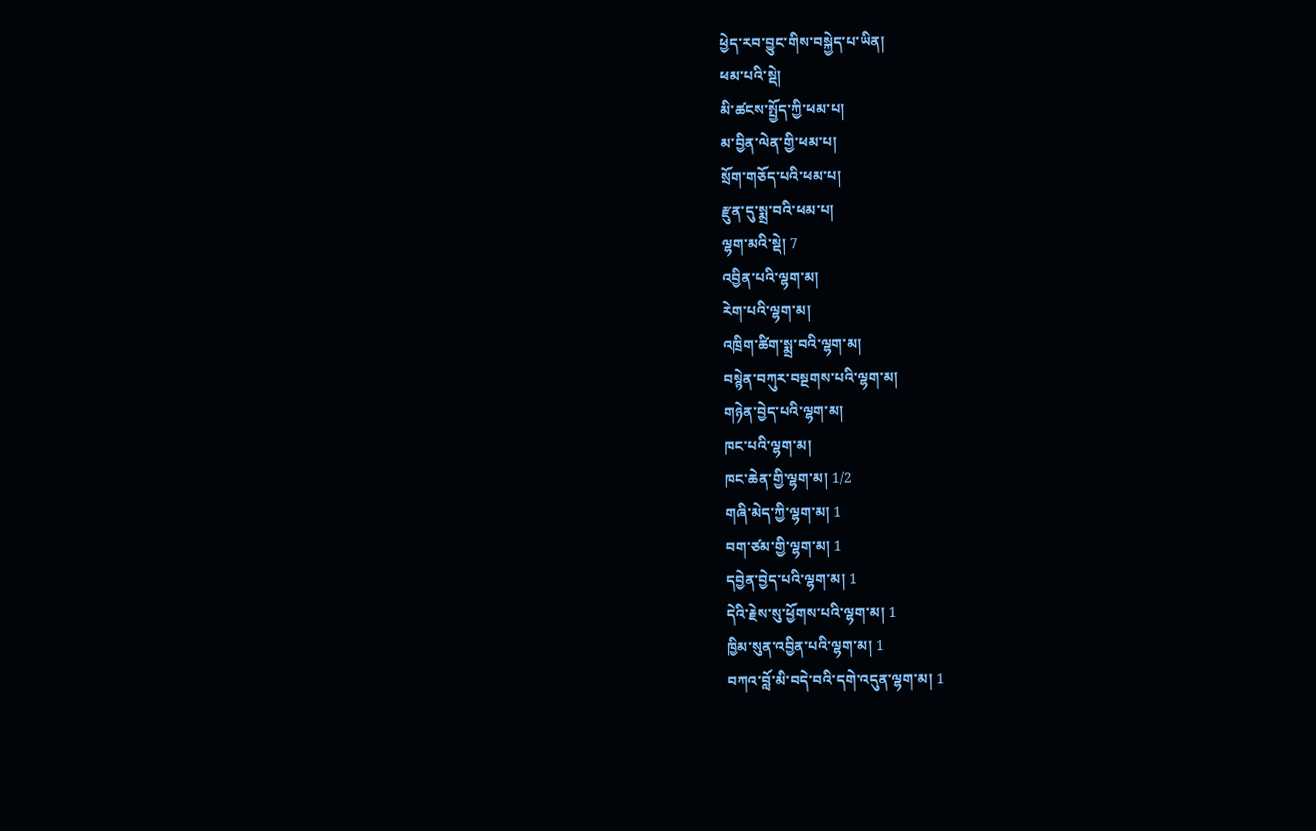ཕྱེད་རབ་བྱུང་གིས་བསྐྱེད་པ་ཡིན།
ཕམ་པའི་སྡེ།
མི་ཚངས་སྤྱོད་ཀྱི་ཕམ་པ།
མ་བྱིན་ལེན་གྱི་ཕམ་པ།
སྲོག་གཅོད་པའི་ཕམ་པ།
རྫུན་དུ་སྨྲ་བའི་ཕམ་པ།
ལྷག་མའི་སྡེ། 7
འབྱིན་པའི་ལྷག་མ།
རེག་པའི་ལྷག་མ།
འཁྲིག་ཚིག་སྨྲ་བའི་ལྷག་མ།
བསྙེན་བཀུར་བསྔགས་པའི་ལྷག་མ།
གཉེན་བྱེད་པའི་ལྷག་མ།
ཁང་པའི་ལྷག་མ།
ཁང་ཆེན་གྱི་ལྷག་མ། 1/2
གཞི་མེད་ཀྱི་ལྷག་མ། 1
བག་ཙམ་གྱི་ལྷག་མ། 1
དབྱེན་བྱེད་པའི་ལྷག་མ། 1
དེའི་རྗེས་སུ་ཕྱོགས་པའི་ལྷག་མ། 1
ཁྱིམ་སུན་འབྱིན་པའི་ལྷག་མ། 1
བཀའ་བློ་མི་བདེ་བའི་དགེ་འདུན་ལྷག་མ། 1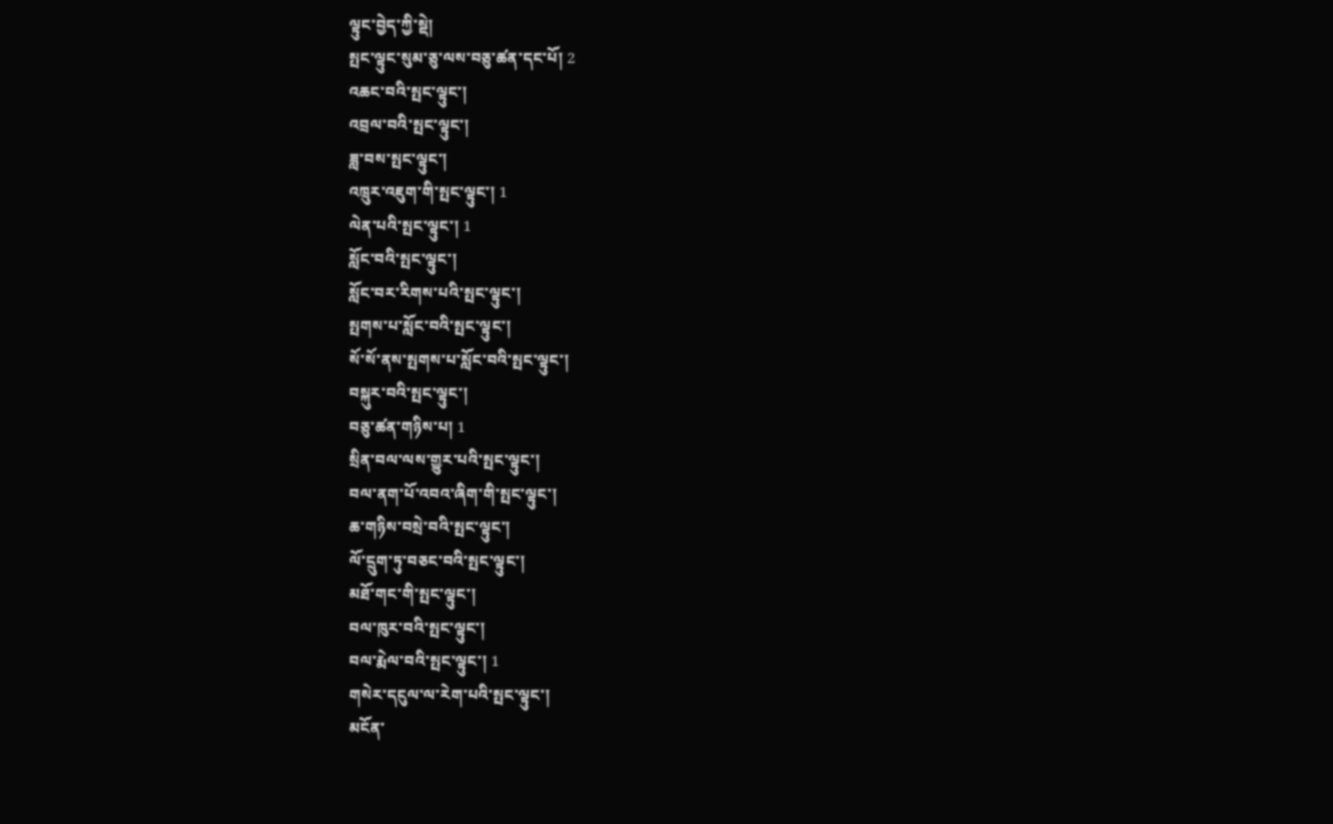ལྟུང་བྱེད་ཀྱི་སྡེ།
སྤང་ལྟུང་སུམ་ཅུ་ལས་བཅུ་ཚན་དང་པོ། 2
འཆང་བའི་སྤང་ལྟུང་།
འབྲལ་བའི་སྤང་ལྟུང་།
ཟླ་བས་སྤང་ལྟུང་།
འཁྲུར་འཇུག་གི་སྤང་ལྟུང་། 1
ལེན་པའི་སྤང་ལྟུང་། 1
སློང་བའི་སྤང་ལྟུང་།
སློང་བར་རིགས་པའི་སྤང་ལྟུང་།
སྤགས་པ་སློང་བའི་སྤང་ལྟུང་།
སོ་སོ་ནས་སྤགས་པ་སློང་བའི་སྤང་ལྟུང་།
བསྐུར་བའི་སྤང་ལྟུང་།
བཅུ་ཚན་གཉིས་པ། 1
སྲིན་བལ་ལས་གྱུར་པའི་སྤང་ལྟུང་།
བལ་ནག་པོ་འབའ་ཞིག་གི་སྤང་ལྟུང་།
ཆ་གཉིས་བསྲེ་བའི་སྤང་ལྟུང་།
ལོ་དྲུག་ཏུ་བཅང་བའི་སྤང་ལྟུང་།
མཐོ་གང་གི་སྤང་ལྟུང་།
བལ་ཁུར་བའི་སྤང་ལྟུང་།
བལ་རྨེལ་བའི་སྤང་ལྟུང་། 1
གསེར་དངུལ་ལ་རེག་པའི་སྤང་ལྟུང་།
མངོན་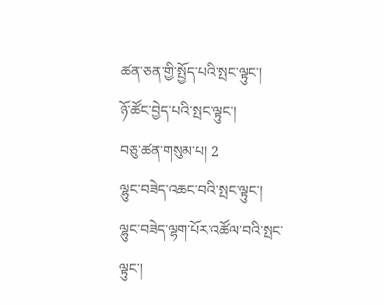ཚན་ཅན་གྱི་སྤྱོད་པའི་སྤང་ལྟུང་།
ཉོ་ཚོང་བྱེད་པའི་སྤང་ལྟུང་།
བཅུ་ཚན་གསུམ་པ། 2
ལྷུང་བཟེད་འཆང་བའི་སྤང་ལྟུང་།
ལྷུང་བཟེད་ལྷག་པོར་འཚོལ་བའི་སྤང་ལྟུང་།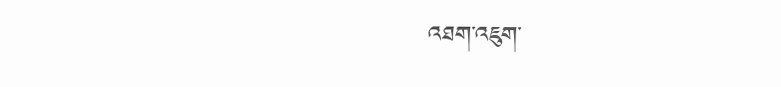འཐག་འཇུག་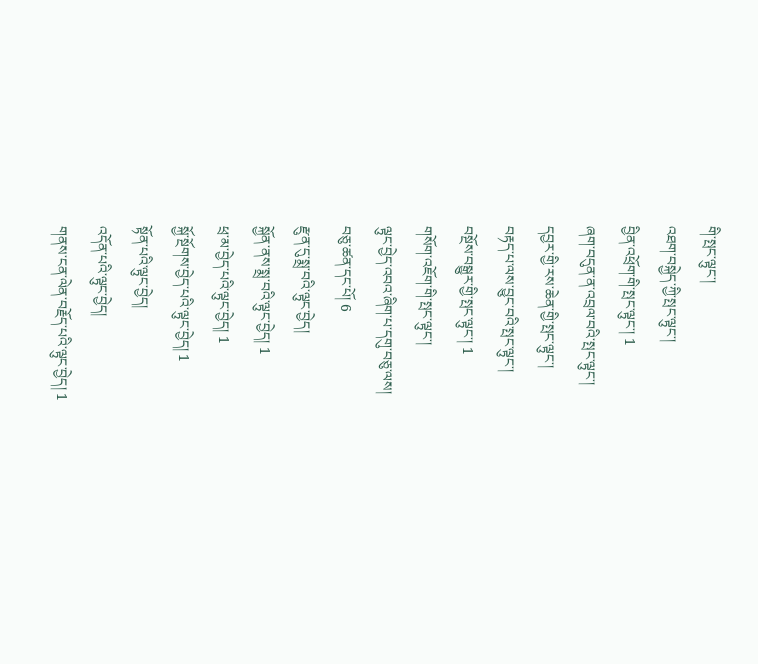གི་སྤང་ལྟུང་།
འཐག་བསྐྱེད་ཀྱི་སྤང་ལྟུང་།
བྱིན་འཕྲོག་གི་སྤང་ལྟུང་། 1
ཞག་བདུན་ན་འབྲལ་བའི་སྤང་ལྟུང་།
དབྱར་གྱི་རས་ཆེན་གྱི་སྤང་ལྟུང་།
བརྟད་པ་ལས་བྱུང་བའི་སྤང་ལྟུང་།
བསྔོས་བསྒྱུར་གྱི་སྤང་ལྟུང་། 1
གསོག་འཇོག་གི་སྤང་ལྟུང་།
ལྟུང་བྱེད་འབའ་ཞིག་པ་དགུ་བཅུ་ལས།
བཅུ་ཚན་དང་པོ། 6
རྫུན་དུ་སྨྲ་བའི་ལྟུང་བྱེད།
སྐྱོན་ནས་སྨྲ་བའི་ལྟུང་བྱེད། 1
ཕྲ་མ་བྱེད་པའི་ལྟུང་བྱེད། 1
སྐྱོ་སྔོགས་བྱེད་པའི་ལྟུང་བྱེད། 1
སྟོན་པའི་ལྟུང་བྱེད།
འདོན་པའི་ལྟུང་བྱེད།
གནས་ངན་ལེན་བརྗོད་པའི་ལྟུང་བྱེད། 1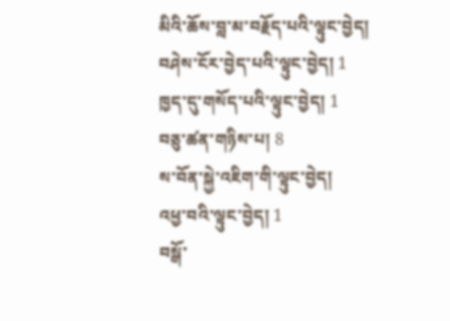མིའི་ཆོས་བླ་མ་བརྗོད་པའི་ལྟུང་བྱེད།
བཤེས་ངོར་བྱེད་པའི་ལྟུང་བྱེད། 1
ཁྱད་དུ་གསོད་པའི་ལྟུང་བྱེད། 1
བཅུ་ཚན་གཉིས་པ། 8
ས་བོན་སྐྱེ་འཇིག་གི་ལྟུང་བྱེད།
འཕྱ་བའི་ལྟུང་བྱེད། 1
བསྒོ་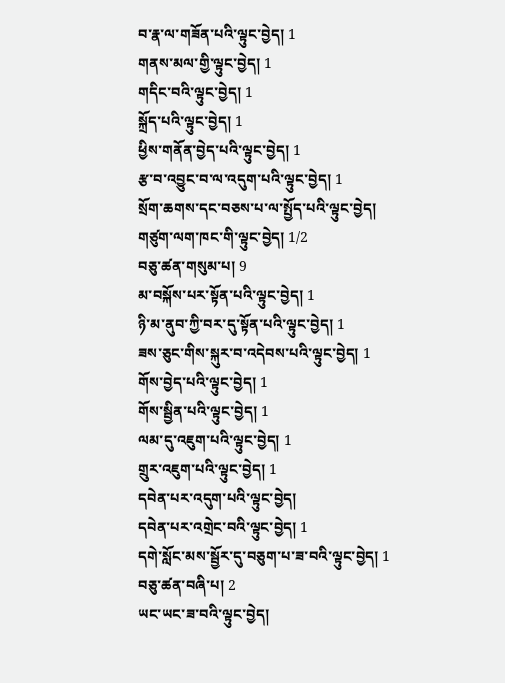བ་རྣ་ལ་གཟོན་པའི་ལྟུང་བྱེད། 1
གནས་མལ་གྱི་ལྟུང་བྱེད། 1
གདིང་བའི་ལྟུང་བྱེད། 1
སྐྲོད་པའི་ལྟུང་བྱེད། 1
ཕྱིས་གནོན་བྱེད་པའི་ལྟུང་བྱེད། 1
རྩ་བ་འབྱུང་བ་ལ་འདུག་པའི་ལྟུང་བྱེད། 1
སྲོག་ཆགས་དང་བཅས་པ་ལ་སྤྱོད་པའི་ལྟུང་བྱེད།
གཙུག་ལག་ཁང་གི་ལྟུང་བྱེད། 1/2
བཅུ་ཚན་གསུམ་པ། 9
མ་བསྐོས་པར་སྟོན་པའི་ལྟུང་བྱེད། 1
ཉི་མ་ནུབ་ཀྱི་བར་དུ་སྟོན་པའི་ལྟུང་བྱེད། 1
ཟས་ཅུང་གིས་སྐུར་བ་འདེབས་པའི་ལྟུང་བྱེད། 1
གོས་བྱེད་པའི་ལྟུང་བྱེད། 1
གོས་སྦྱིན་པའི་ལྟུང་བྱེད། 1
ལམ་དུ་འཇུག་པའི་ལྟུང་བྱེད། 1
གྲུར་འཇུག་པའི་ལྟུང་བྱེད། 1
དབེན་པར་འདུག་པའི་ལྟུང་བྱེད།
དབེན་པར་འགྲེང་བའི་ལྟུང་བྱེད། 1
དགེ་སློང་མས་སྦྱོར་དུ་བཅུག་པ་ཟ་བའི་ལྟུང་བྱེད། 1
བཅུ་ཚན་བཞི་པ། 2
ཡང་ཡང་ཟ་བའི་ལྟུང་བྱེད།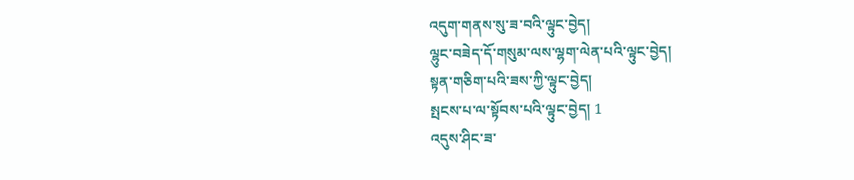འདུག་གནས་སུ་ཟ་བའི་ལྟུང་བྱེད།
ལྷུང་བཟེད་དོ་གསུམ་ལས་ལྷག་ལེན་པའི་ལྟུང་བྱེད།
སྟན་གཅིག་པའི་ཟས་ཀྱི་ལྟུང་བྱེད།
སྤངས་པ་ལ་སྟོབས་པའི་ལྟུང་བྱེད། 1
འདུས་ཤིང་ཟ་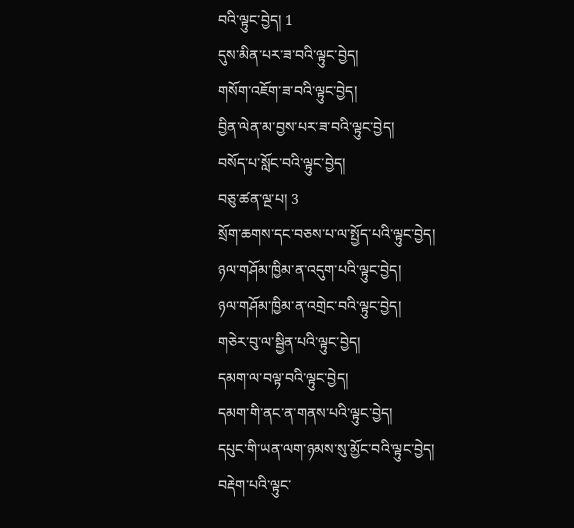བའི་ལྟུང་བྱེད། 1
དུས་མིན་པར་ཟ་བའི་ལྟུང་བྱེད།
གསོག་འཇོག་ཟ་བའི་ལྟུང་བྱེད།
བྱིན་ལེན་མ་བྱས་པར་ཟ་བའི་ལྟུང་བྱེད།
བསོད་པ་སློང་བའི་ལྟུང་བྱེད།
བཅུ་ཚན་ལྔ་པ། 3
སྲོག་ཆགས་དང་བཅས་པ་ལ་སྤྱོད་པའི་ལྟུང་བྱེད།
ཉལ་གཤོམ་ཁྱིམ་ན་འདུག་པའི་ལྟུང་བྱེད།
ཉལ་གཤོམ་ཁྱིམ་ན་འགྲེང་བའི་ལྟུང་བྱེད།
གཅེར་བུ་ལ་སྦྱིན་པའི་ལྟུང་བྱེད།
དམག་ལ་བལྟ་བའི་ལྟུང་བྱེད།
དམག་གི་ནང་ན་གནས་པའི་ལྟུང་བྱེད།
དཔུང་གི་ཡན་ལག་ཉམས་སུ་མྱོང་བའི་ལྟུང་བྱེད།
བརྡེག་པའི་ལྟུང་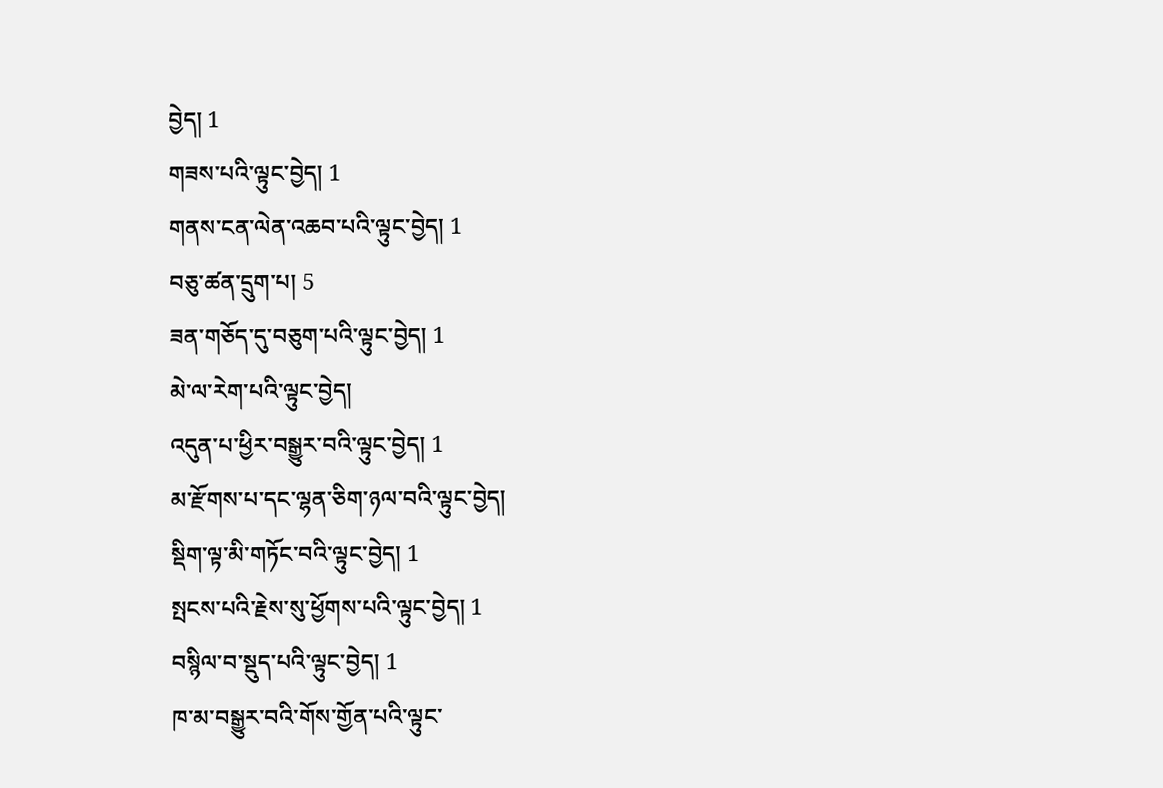བྱེད། 1
གཟས་པའི་ལྟུང་བྱེད། 1
གནས་ངན་ལེན་འཆབ་པའི་ལྟུང་བྱེད། 1
བཅུ་ཚན་དྲུག་པ། 5
ཟན་གཅོད་དུ་བཅུག་པའི་ལྟུང་བྱེད། 1
མེ་ལ་རེག་པའི་ལྟུང་བྱེད།
འདུན་པ་ཕྱིར་བསྒྱུར་བའི་ལྟུང་བྱེད། 1
མ་རྫོགས་པ་དང་ལྷན་ཅིག་ཉལ་བའི་ལྟུང་བྱེད།
སྡིག་ལྟ་མི་གཏོང་བའི་ལྟུང་བྱེད། 1
སྤངས་པའི་རྗེས་སུ་ཕྱོགས་པའི་ལྟུང་བྱེད། 1
བསྙིལ་བ་སྡུད་པའི་ལྟུང་བྱེད། 1
ཁ་མ་བསྒྱུར་བའི་གོས་གྱོན་པའི་ལྟུང་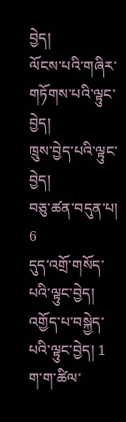བྱེད།
ལོངས་པའི་གཞིར་གཏོགས་པའི་ལྟུང་བྱེད།
ཁྲུས་བྱེད་པའི་ལྟུང་བྱེད།
བཅུ་ཚན་བདུན་པ། 6
དུད་འགྲོ་གསོད་པའི་ལྟུང་བྱེད།
འགྱོད་པ་བསྐྱེད་པའི་ལྟུང་བྱེད། 1
ག་ག་ཚིལ་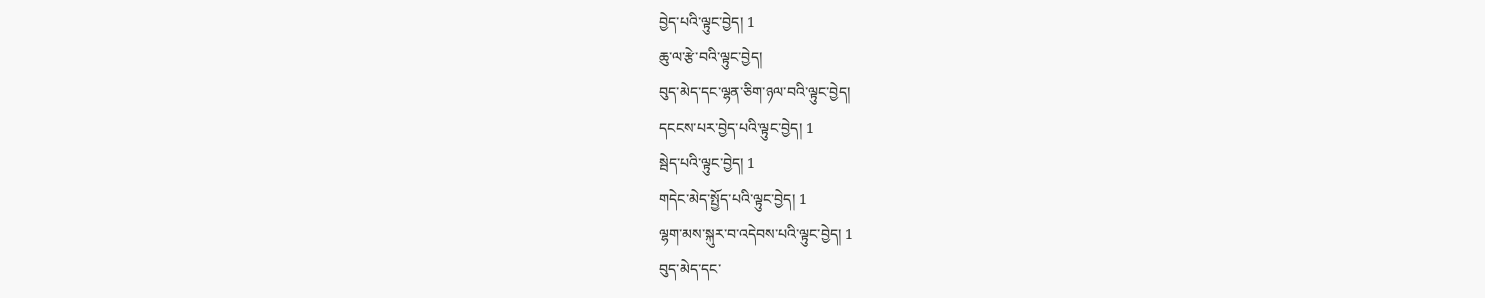བྱེད་པའི་ལྟུང་བྱེད། 1
ཆུ་ལ་རྩེ་བའི་ལྟུང་བྱེད།
བུད་མེད་དང་ལྷན་ཅིག་ཉལ་བའི་ལྟུང་བྱེད།
དངངས་པར་བྱེད་པའི་ལྟུང་བྱེད། 1
སྦེད་པའི་ལྟུང་བྱེད། 1
གདེང་མེད་སྤྱོད་པའི་ལྟུང་བྱེད། 1
ལྷག་མས་སྐུར་བ་འདེབས་པའི་ལྟུང་བྱེད། 1
བུད་མེད་དང་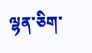ལྷན་ཅིག་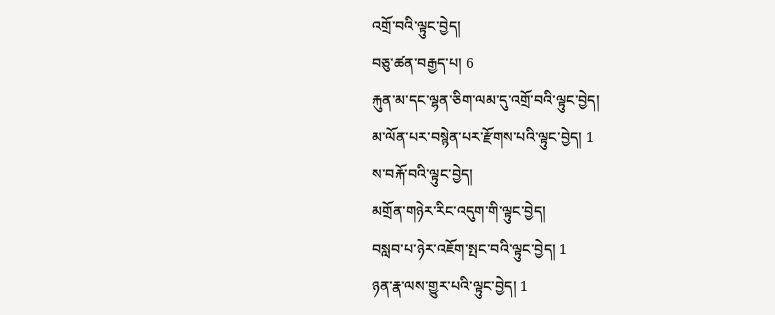འགྲོ་བའི་ལྟུང་བྱེད།
བཅུ་ཚན་བརྒྱད་པ། 6
རྐུན་མ་དང་ལྷན་ཅིག་ལམ་དུ་འགྲོ་བའི་ལྟུང་བྱེད།
མ་ལོན་པར་བསྙེན་པར་རྫོགས་པའི་ལྟུང་བྱེད། 1
ས་བརྐོ་བའི་ལྟུང་བྱེད།
མགྲོན་གཉེར་རིང་འདུག་གི་ལྟུང་བྱེད།
བསླབ་པ་ཉེར་འཇོག་སྤང་བའི་ལྟུང་བྱེད། 1
ཉན་རྣ་ལས་གྱུར་པའི་ལྟུང་བྱེད། 1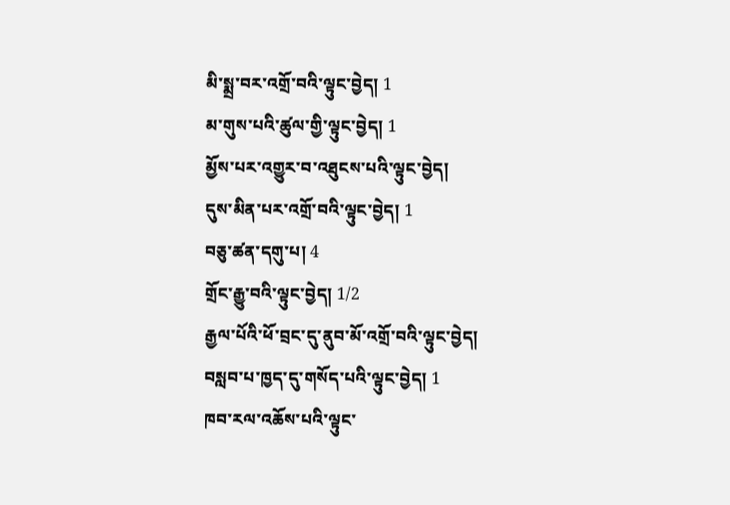མི་སྨྲ་བར་འགྲོ་བའི་ལྟུང་བྱེད། 1
མ་གུས་པའི་ཚུལ་གྱི་ལྟུང་བྱེད། 1
མྱོས་པར་འགྱུར་བ་འཐུངས་པའི་ལྟུང་བྱེད།
དུས་མིན་པར་འགྲོ་བའི་ལྟུང་བྱེད། 1
བཅུ་ཚན་དགུ་པ། 4
གྲོང་རྒྱུ་བའི་ལྟུང་བྱེད། 1/2
རྒྱལ་པོའི་ཕོ་བྲང་དུ་ནུབ་མོ་འགྲོ་བའི་ལྟུང་བྱེད།
བསླབ་པ་ཁྱད་དུ་གསོད་པའི་ལྟུང་བྱེད། 1
ཁབ་རལ་འཆོས་པའི་ལྟུང་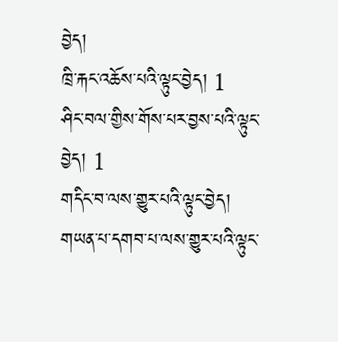བྱེད།
ཁྲི་རྐང་འཆོས་པའི་ལྟུང་བྱེད། 1
ཤིང་བལ་གྱིས་གོས་པར་བྱས་པའི་ལྟུང་བྱེད། 1
གདིང་བ་ལས་གྱུར་པའི་ལྟུང་བྱེད།
གཡན་པ་དགབ་པ་ལས་གྱུར་པའི་ལྟུང་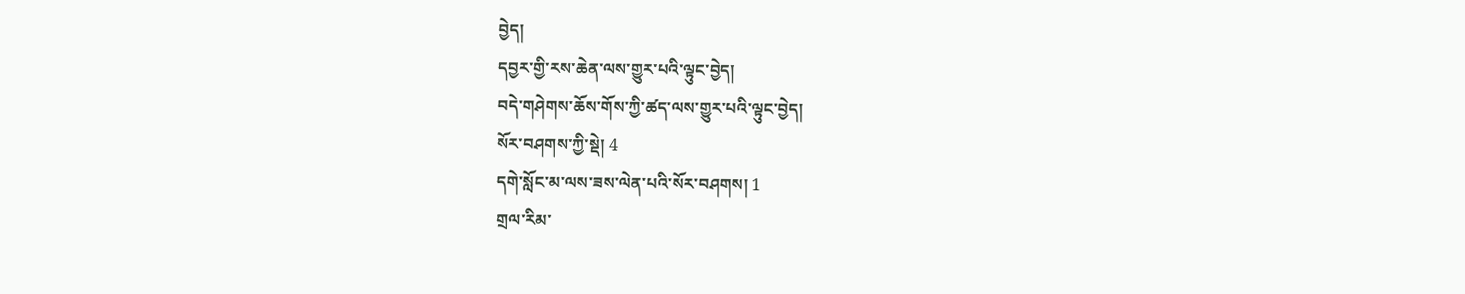བྱེད།
དབྱར་གྱི་རས་ཆེན་ལས་གྱུར་པའི་ལྟུང་བྱེད།
བདེ་གཤེགས་ཆོས་གོས་ཀྱི་ཚད་ལས་གྱུར་པའི་ལྟུང་བྱེད།
སོར་བཤགས་ཀྱི་སྡེ། 4
དགེ་སློང་མ་ལས་ཟས་ལེན་པའི་སོར་བཤགས། 1
གྲལ་རིམ་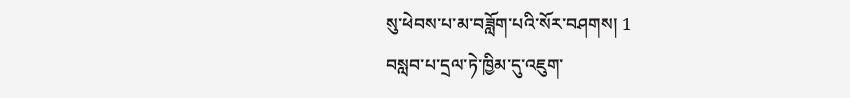སུ་ཕེབས་པ་མ་བཟློག་པའི་སོར་བཤགས། 1
བསླབ་པ་དྲལ་ཏེ་ཁྱིམ་དུ་འཇུག་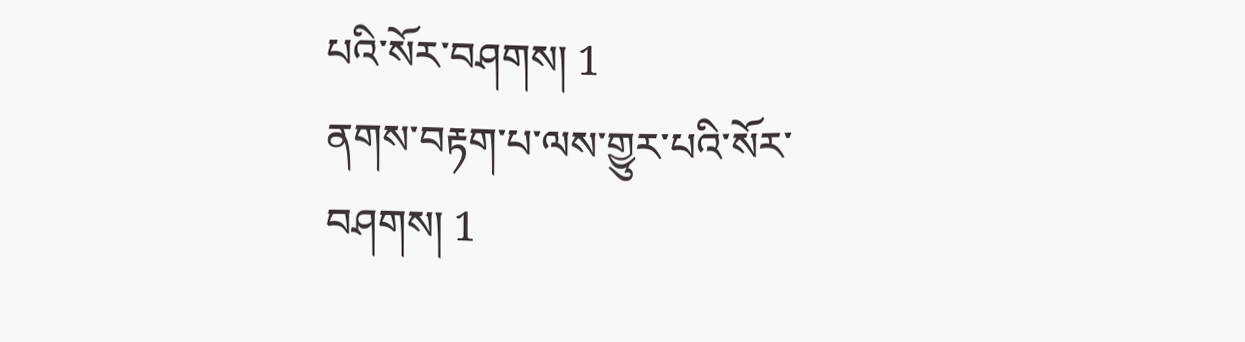པའི་སོར་བཤགས། 1
ནགས་བརྟག་པ་ལས་གྱུར་པའི་སོར་བཤགས། 1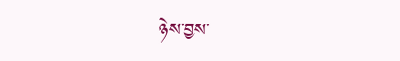ཉེས་བྱས་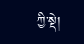ཀྱི་སྡེ།